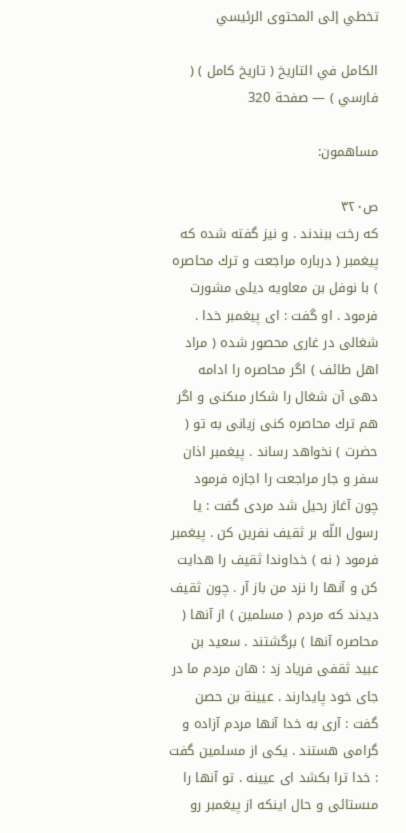تخطي إلى المحتوى الرئيسي

الكامل في التاريخ ( تاريخ كامل ) ( فارسي ) — صفحة 320

مساهمون:

ص٣٢٠
كه رخت ببندند . و نيز گفته شده كه پيغمبر ( درباره مراجعت و ترك محاصره ) با نوفل بن معاويه ديلى مشورت فرمود . او گفت : اى پيغمبر خدا . شغالى در غارى محصور شده ( مراد اهل طائف ) اگر محاصره را ادامه دهى آن شغال را شكار مىكنى و اگر هم ترك محاصره كنى زيانى به تو ( حضرت ) نخواهد رساند . پيغمبر اذان سفر و جار مراجعت را اجازه فرمود چون آغاز رحيل شد مردى گفت : يا رسول اللّه بر ثقيف نفرين كن . پيغمبر فرمود ( نه ) خداوندا ثقيف را هدايت كن و آنها را نزد من باز آر . چون ثقيف ديدند كه مردم ( مسلمين ) از آنها ( محاصره آنها ) برگشتند . سعيد بن عبيد ثقفى فرياد زد : هان مردم ما در جاى خود پايدارند . عيينة بن حصن گفت : آرى به خدا آنها مردم آزاده و گرامى هستند . يكى از مسلمين گفت : خدا ترا بكشد اى عيينه . تو آنها را مىستائى و حال اينكه از پيغمبر رو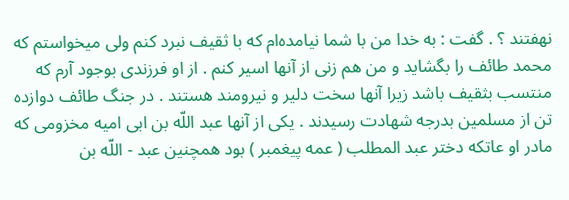نهفتند ؟ . گفت : به خدا من با شما نيامده‌ام كه با ثقيف نبرد كنم ولى ميخواستم كه محمد طائف را بگشايد و من هم زنى از آنها اسير كنم . از او فرزندى بوجود آرم كه منتسب بثقيف باشد زيرا آنها سخت دلير و نيرومند هستند . در جنگ طائف دوازده تن از مسلمين بدرجه شهادت رسيدند . يكى از آنها عبد اللّه بن ابى اميه مخزومى كه مادر او عاتكه دختر عبد المطلب ( عمه پيغمبر ) بود همچنين عبد - اللّه بن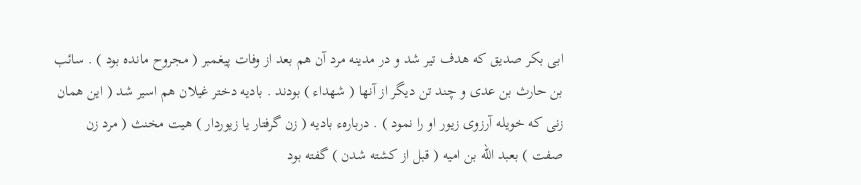ابى بكر صديق كه هدف تير شد و در مدينه مرد آن هم بعد از وفات پيغمبر ( مجروح مانده بود ) . سائب بن حارث بن عدى و چند تن ديگر از آنها ( شهداء ) بودند . باديه دختر غيلان هم اسير شد ( اين همان زنى كه خويله آرزوى زيور او را نمود ) . دربارهء باديه ( زن گرفتار يا زيوردار ) هيت مخنث ( مرد زن صفت ) بعبد اللّه بن اميه ( قبل از كشته شدن ) گفته بود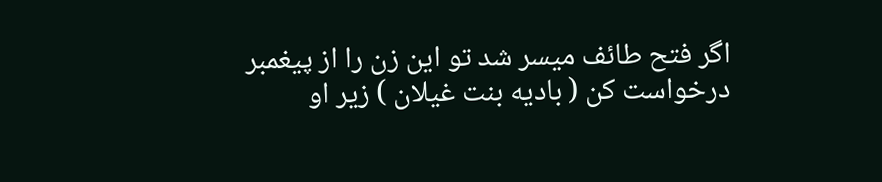اگر فتح طائف ميسر شد تو اين زن را از پيغمبر درخواست كن ( باديه بنت غيلان ) زير او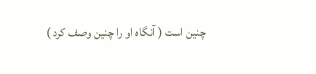چنين است ( آنگاه او را چنين وصف كرد )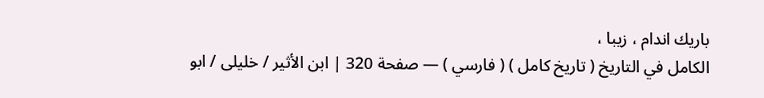باريك اندام ، زيبا ،
الكامل في التاريخ ( تاريخ كامل ) ( فارسي ) — صفحة 320 | ابن الأثير / خليلى / ابو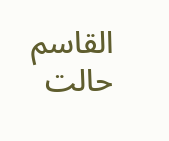القاسم حالت